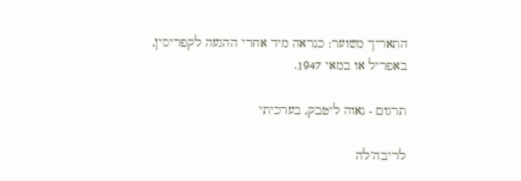התאריך משוער: כנראה מיד אחרי ההגעה לקפריסין, באפריל או במאי 1947.

תרגום - נאוה ליטבק, בערכיתי

לריבה’לה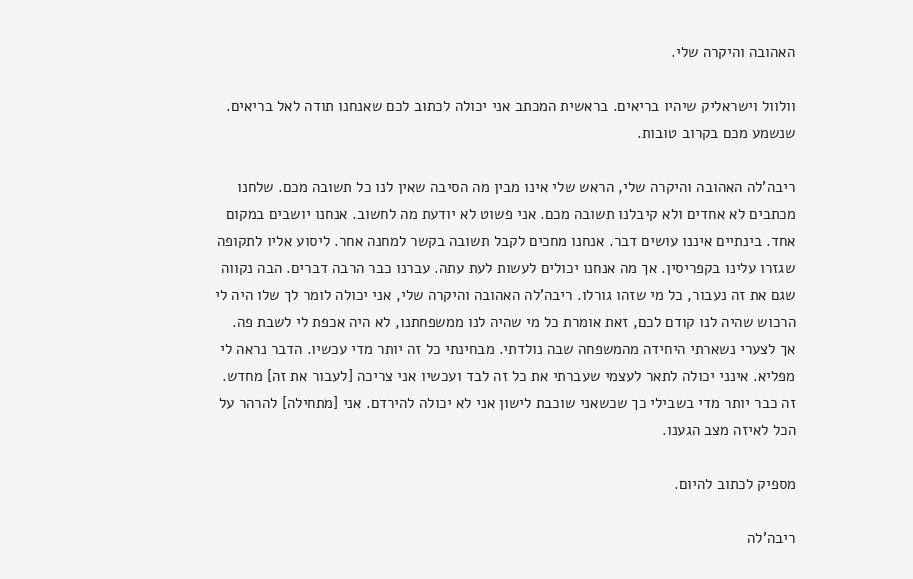האהובה והיקרה שלי.

וולוול וישראליק שיהיו בריאים. בראשית המכתב אני יכולה לכתוב לכם שאנחנו תודה לאל בריאים. שנשמע מכם בקרוב טובות.

ריבה’לה האהובה והיקרה שלי, הראש שלי אינו מבין מה הסיבה שאין לנו כל תשובה מכם. שלחנו מכתבים לא אחדים ולא קיבלנו תשובה מכם. אני פשוט לא יודעת מה לחשוב. אנחנו יושבים במקום אחד. בינתיים איננו עושים דבר. אנחנו מחכים לקבל תשובה בקשר למחנה אחר. ליסוע אליו לתקופה שגזרו עלינו בקפריסין. אך מה אנחנו יכולים לעשות לעת עתה. עברנו כבר הרבה דברים. הבה נקווה שגם את זה נעבור, כל מי שזהו גורלו. ריבה’לה האהובה והיקרה שלי, אני יכולה לומר לך שלו היה לי הרכוש שהיה לנו קודם לכם, זאת אומרת כל מי שהיה לנו ממשפחתנו, לא היה אכפת לי לשבת פה. אך לצערי נשארתי היחידה מהמשפחה שבה נולדתי. מבחינתי כל זה יותר מדי עכשיו. הדבר נראה לי מפליא. אינני יכולה לתאר לעצמי שעברתי את כל זה לבד ועכשיו אני צריכה [לעבור את זה] מחדש. זה כבר יותר מדי בשבילי כך שכשאני שוכבת לישון אני לא יכולה להירדם. אני [מתחילה] להרהר על הכל לאיזה מצב הגענו.

מספיק לכתוב להיום.

ריבה’לה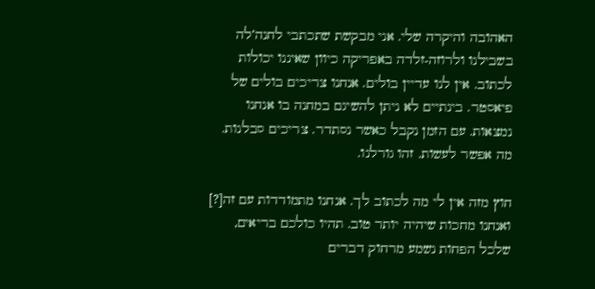האהובה והיקרה שלי. אני מבקשת שתכתבי לחנה’לה בשבילנו ולרוזה-זלדה באפריקה כיוון שאיננו יכולות לכתוב. אין לנו עדיין בולים. אנחנו צריכים בולים של פיאסטר. בינתיים לא ניתן להשיגם במחנה בו אנחנו נמצאות. עם הזמן נקבל כאשר נסתדר. צריכים סבלנות. מה אפשר לעשות. זהו גורלנו.

חוץ מזה אין לי מה לכתוב לך. אנחנו מתמודדות עם זה[?] ואנחנו מחכות שיהיה יותר טוב. תהיו כולכם בריאים, שלכל הפחות נשמע מרחוק דברים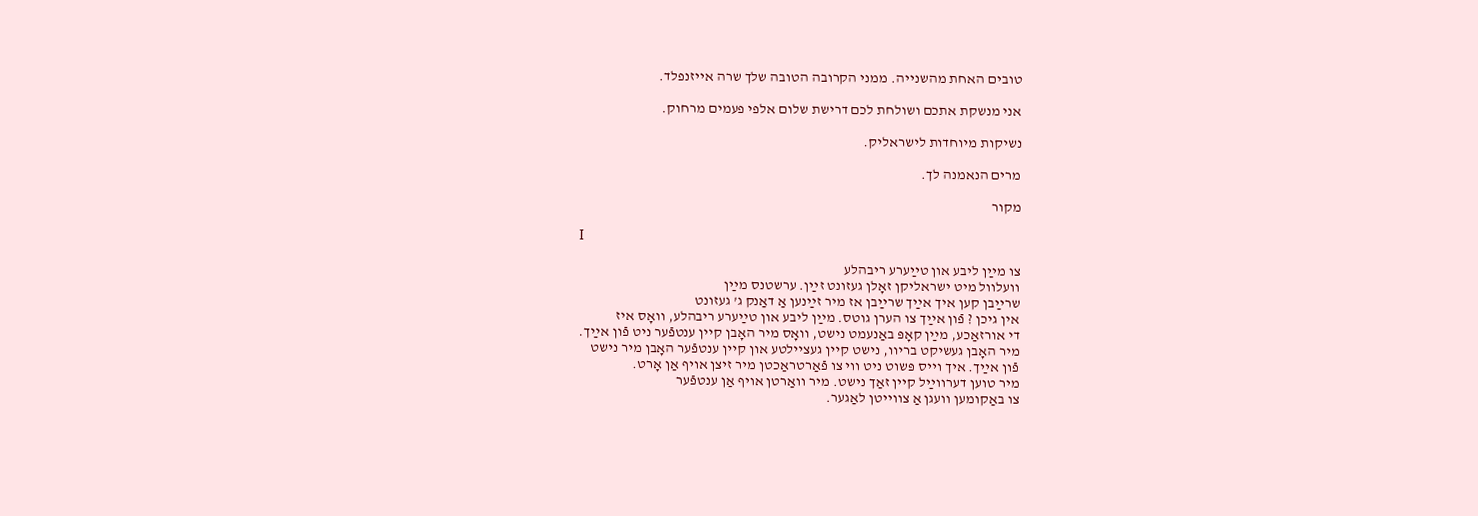טובים האחת מהשנייה. ממני הקרובה הטובה שלך שרה אייזנפלד.

אני מנשקת אתכם ושולחת לכם דרישת שלום אלפי פעמים מרחוק.

נשיקות מיוחדות לישראליק.

מרים הנאמנה לך.

מקור

I

צו מײַן ליבע און טײַערע ריבהלע
וועלוול מיט ישראליקן זאׇלן געזונט זײַן. ערשטנס מײַן
שרײַבן קען איך אײַך שרײַבן אז מיר זײַנען אַ דאַנק ג’ געזונט
אין גיכן ? פֿון אײַך צו הערן גוטס. מײַן ליבע און טײַערע ריבהלע, וואׇס איז
די אורזאַכע, מײַן קאׇפּ באַנעמט נישט, וואׇס מיר האׇבן קיין ענטפֿער ניט פֿון אײַך.
מיר האׇבן געשיקט בריוו, נישט קיין געציילטע און קיין ענטפֿער האׇבן מיר נישט
פֿון אײַך. איך וייס פּשוט ניט ווי צו פֿאַרטראַכטן מיר זיצן אויף אַן אׇרט.
מיר טוען דערווײַל קיין זאַך נישט. מיר וואַרטן אויף אַן ענטפֿער
צו באַקומען וועגן אַ צווייטן לאַגער.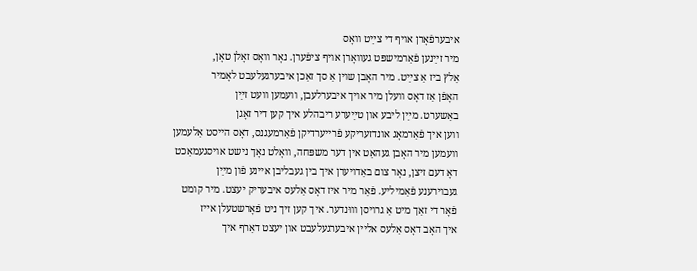איבערפֿאׇרן אויף די צײַט וואׇס
מיר זײַנען פֿאַרמישפּט געוואׇרן אויף ציפֿערן. נאׇר וואׇס זאׇלן טאׇן,
אַלץ ביז אַ צײַט. מיר האׇבן שוין אַ סך זאַכן איבערגעלעבט לאׇמיר
האׇפֿן אַז דאׇס וועלן מיר אויך איבערלעבן, וועמען וועט זײַן
באַשערט. מײַן ליבע און טײַערע ריבהלע איך קען דיר זאׇגן
ווען איך פֿאַרמאׇג אונדזעריקע פֿרייערדיקן פֿאַרמעגנס, דאׇס הייסט אַלעמען
וועמען מיר האׇבן געהאַט אין דער משפּחה, וואׇלט נאׇך נישט אויסגעמאַכט
דאׇ דעם זיצן, נאׇר צום באַדויערן איך בין געבליבן איינע פֿון מײַן
געבוירענע פֿאַמיליע. פֿאַר מיר איז דאׇס אַלעס איבעריק יעצט. מיר קומט
פֿאׇר די זאַך מיט אַ גרויסן וווּנדער. איך קען זיך ניט פֿאׇרשטעלן אײז
איך האׇב דאׇס אַלעס אליין איבערגעלעבט און יעצט דאַרף איך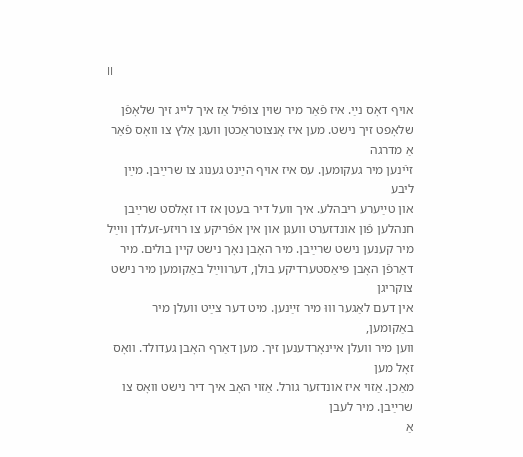II

אויף דאׇס נײַ. איז פֿאַר מיר שוין צופֿיל אַז איך לייג זיך שלאׇפֿן
שלאׇפט זיך נישט. מען איז אׇנצוטראַכטן וועגן אַלץ צו וואׇס פֿאַר אַ מדרגה
זײֿנען מיר געקומען. עס איז אויף הײַנט גענוג צו שרײַבן. מײַן ליבע
און טײַערע ריבהלע. איך וועל דיר בעטן אז דו זאׇלסט שרײַבן
חנהלען פֿון אונדזערט וועגן און אין אפֿריקע צו רויזע-זעלדן ווײַל
מיר קענען נישט שרײַבן. מיר האׇבן נאׇך נישט קיין בולים. מיר
דאַרפֿן האׇבן פּיאַסטערדיקע בולן, דערווײַל באַקומען מיר נישט צוקריגן
אין דעם לאַגער וווּ מיר זײַנען. מיט דער צײַט וועלן מיר באַקומען,
ווען מיר וועלן איינאׇרדענען זיך. מען דאַרף האׇבן געדולד. וואׇס זאׇל מען
מאַכן. אַזוי איז אונדזער גורל. אַזוי האׇב איך דיר נישט וואׇס צו שרײַבן. מיר לעבן
אַ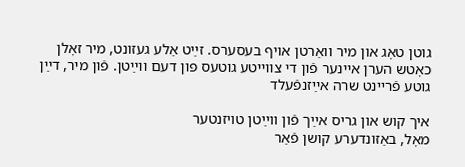גוטן טאׇג און מיר וואַרטן אויף בעסערס. זײַט אַלע געזונט, מיר זאׇלן
כאׇטש הערן איינער פֿון די צווייטע גוטעס פון דעם ווײַטן. פֿון מיר, דײַן
גוטע פֿריינט שרה אײַזנפֿעלד

איך קוש און גריס אײַך פֿון ווײַטן טויזנטער
מאׇל, באַזונדערע קושן פֿאַר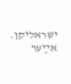ישראליקן.
אײַער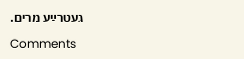געטרײַע מרים.

Comments